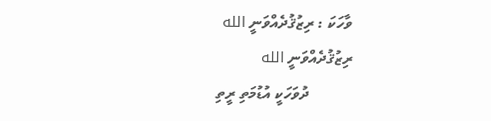ވާހަކަ : ރިޒުޤުދެއްވަނީ الله
ރިޒުޤުދެއްވަނީ الله
           ދުވަހަކީ އުޑުމަތި ރީތި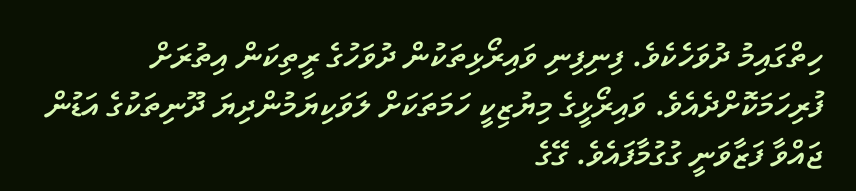ހިތްގައިމު ދުވަހެކެވެ. ފިނިފިނި ވައިރޯޅިތަކުން ދުވަހުގެ ރީތިކަން އިތުރަށް ފުރިހަމަކޮށްދެއެވެ. ވައިރޯޅީގެ މިޔުޒިކީ ހަމަތަކަށް ލަވަކިޔަމުންދިޔަ ދޫނިތަކުގެ އަޑުން ޖައްވާ ފަޒާވަނީ ގުގުމާފައެވެ. ގޭގެ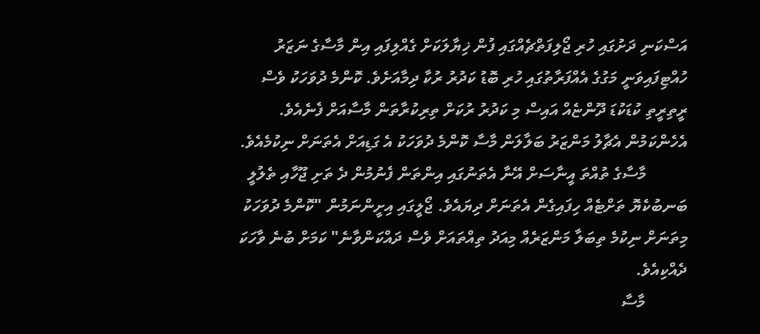އަސްކަނި ދަށުގައި ހުރި ޖޯލިފަތްޗެއްގައި ފުން ޚިޔާލަކަށް ގެއްލިފައި އިން މާސާގެ ނަޒަރު ހުއްޓިފައިވަނީ މަގުގެ އެއްފަރާތުގައި ހުރި ބޮޑު ކަދުރު ރުކާ ދިމާއަށެވެ. ކޮންމެ ދުވަހަކު ވެސް ރީތިރީތި ކުޑަކުޑަ ދޫންޏެއް އައިސް މި ކަދުރު ރުކަށް ތިރިކުރާތަން މާސާއަށް ފެނެއެވެ. އެހެންކަމުން އެޗާލު މަންޒަރު ބަލާލަން މާސާ ކޮންމެ ދުވަހަކު އެ ގަޑިއަށް އެތަނަށް ނިކުމެއެވެ.
          މާސާގެ ތުއްތަ އީނާސަށް އޭނާ އެތަނުގައި އިންތަން ފެނުމުން ދެ ތަށި ޖޫހާއި ތެލުލީ ބަނބުކެޔޮ ތަށްޓެއް ހިފައިގެން އެތަނަށް ދިޔައެވެ. ޖޯލީގައި އިށީންނަމުން "ކޮންމެ ދުވަހަކު މިތަނަށް ނިކުމެ ތިބަލާ މަންޒަރެއް މިއަދު ތިއްތައަށް ވެސް ދައްކަންވާނެ" ކަމަށް ބުނެ ވާހަކަ ދެއްކިއެވެ.
          މާސާ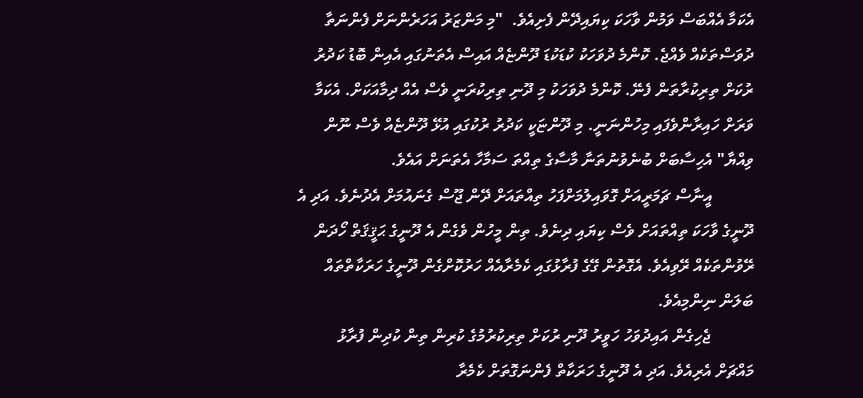އެކަމާ އެއްބަސް ވަމުން ވާހަކަ ކިޔައިދޭން ފެށިއެވެ.  "މި މަންޒަރު އަހަރެންނަށް ފެންނަތާ ދުވަސްތަކެއް ވެއްޖެ. ކޮންމެ ދުވަހަކު ކުޑަކުޑަ ދޫންޏެއް އައިސް އެތަނުގައި އެއިން ބޮޑު ކަދުރު ރުކަށް ތިރިކުރާތަން ފެނޭ. ކޮންމެ ދުވަހަކު މި ދޫނި ތިރިކުރަނީ ވެސް އެއް ދިމާއަކަށް. އެކަމާ ވަރަށް ހައިރާންވެފައި މިހުންނަނީ. މި ދޫންޏަކީ ކަދުރު ރުކުގައި އުޅޭ ދޫންޏެއް ވެސް ނޫން ވިއްޔާ" އެހިސާބަށް ބުނެވުނުތަނާ މާސާގެ ތިއްތަ ސަމާހާ އެތަނަށް އައެވެ.
          އީނާސް ޗަމަރީއަށް ގޮވައިލުމަށްފަހު ތިއްތައަށް ދޭން ޖޫސް ގެނައުމަށް އެދުނެވެ. އަދި އެ ދޫނީގެ ވާހަކަ ތިއްތައަށް ވެސް ކިޔައި ދިނެވެ. ތިން މީހުން ވެގެން އެ ދޫނީގެ ޙަޤީޤަތް ހޯދަން ރޭވުންތަކެއް ރޭވިއެވެ. އެގޮތުން ގޭގެ ފުރާޅުގައި ކެމެރާއެއް ހަރުކޮށްގެން ދޫނީގެ ހަރަކާތްތައް ބަލަން ނިންމިއެވެ.
          ޖެހިގެން އައިދުވަހު ހަވީރު ދޫނި ރުކަށް ތިރިކުރުމުގެ ކުރިން ތިން ކުދިން ފުރާޅު މައްޗަށް އެރިއެވެ. އަދި އެ ދޫނީގެ ހަރަކާތް ފެންނަގޮތަށް ކެމެރާ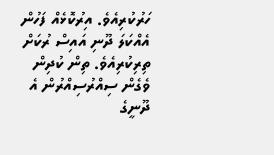ހަރުކުރިއެވެ. އިރުކޮޅެއް ފަހުން އެއްކަލަ ދޫނި އައިސް ރުކަށް ތިރިކުރިއެވެ. ތިން ކުދިން ވެގެން ސިއްރުސިއްރުން އެ ދޫނީގެ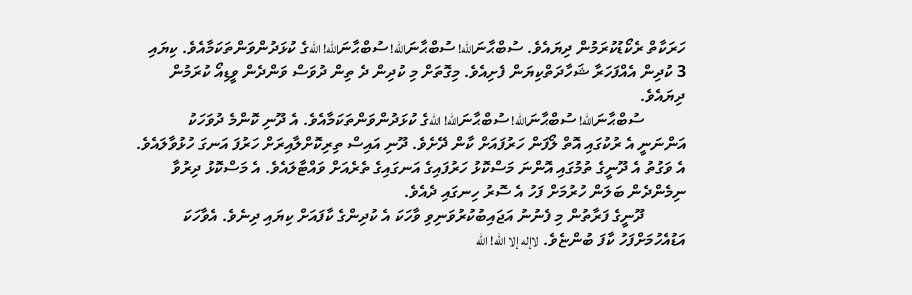ހަރަކާތް ރެކޯޑުކުރަމުން ދިޔައެވެ. ސުބްޙާނަالله! ސުބްޙާނަالله! ސުބްޙާނަالله! اللهގެ ކުޅަދުންވަންތަކަމާއެވެ. ކިޔައި 3 ކުދިން އެއްފަހަރާ ޝަހާދަތްކިޔަން ފެށިއެވެ. މިގޮތަށް މި ކުދިން ދެ ތިން ދުވަސް ވަންދެން ވީޑިއޯ ކުރަމުން ދިޔައެވެ.
          ސުބްޙާނަالله! ސުބްޙާނަالله! ސުބްޙާނަالله! اللهގެ ކުޅަދުންވަންތަކަމާއެވެ. އެ ދޫނި ކޮންމެ ދުވަހަކު އަންނަނީ އެ ރުކުގައި އޮތް ލޯފަން ހަރުފައަށް ކާން ދޭށެވެ. ދޫނި އައިސް ތިރިކޮށްލާއިރަށް ހަރުފަ އަނގަ ހުޅުވާލައެވެ. އެ ވަގުތު އެ ދޫނީގެ ތުމުގައި އޮންނަ މަސްކޮޅު ހަރުފައިގެ އަނގައިގެ ތެރެއަށް ވައްޓާލައެވެ. އެ މަސްކޮޅު ދިރުވާ ނިމެންދެން ބަލަން ހުރުމަށް ފަހު އެ ސޮރު ހިނގައި ދެއެވެ.
          ދޫނީގެ ފަރާތުން މި ފެނުނު އަޖައިބުކުރުވަނިވި ވާހަކަ އެ ކުދިންގެ ކާފައަށް ކިޔައި ދިނެވެ. އެވާހަކަ އަޑުއެހުމަށްފަހު ކާފަ ބުންޏެވެ. لاإله إلا الله! الله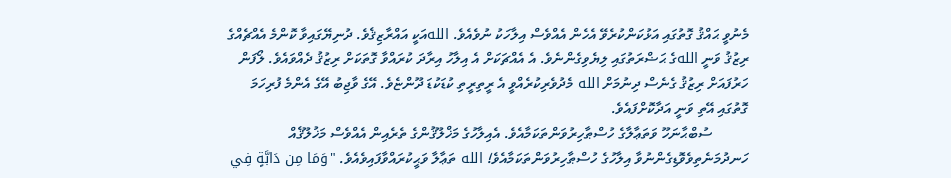މެނުވީ ޙައްޤު ގޮތުގައި އަޅުކަންކުރެވޭ އެހެން އެއްވެސް އިލާހަކު ނުވެއެވެ. اللهއަކީ އައްރާޒިޤެވެ. ދުނިޔޭގައިވާ ކޮންމެ އެއްޗެއްގެ ރިޒުޤު ވަނީ اللهގެ ޙަޟްރަތުގައި ލިޔެވިގެންނެވެ. އެ އެއްޗަކަށް އެ އިލާހު އިރާދަ ކުރައްވާ ގޮތަކަށް ރިޒުޤު ދެއްވައެވެ. ލޯފަން ހަރުފައަށް ރިޒުޤު ގެނެސް ދިނުމަށް الله މެދުވެރިކުރެއްވީ އެ ރީތިރީތި ކުޑަކުޑަ ދޫންޏެވެ. އޭގެ ވާޖިބު އޭގެ އެންމެ ފުރިހަމަ ގޮތުގައި އޭތި ވަނީ އަދާކޮށްފައެވެ.
          ސުބްޙާނަހޫ ވަތަޢާލާގެ ހުސްޠާހިރުވަންތަކަމާއެވެ. އެއިލާހުގެ މަޚްލޫޤުންގެ ތެރެއިން އެއްވެސް މަޚުލޫޤެއް ހަނދުމަނެތިވެވޮޑިގެންނުވާ އިލާހުގެ ހުސްޠާހިރުވަންތަކަމާއެވެ! الله ތަޢާލާ ވަޙީކުރައްވާފައިވެއެވެ. "وَمَا مِن دَابَّةٍ فِي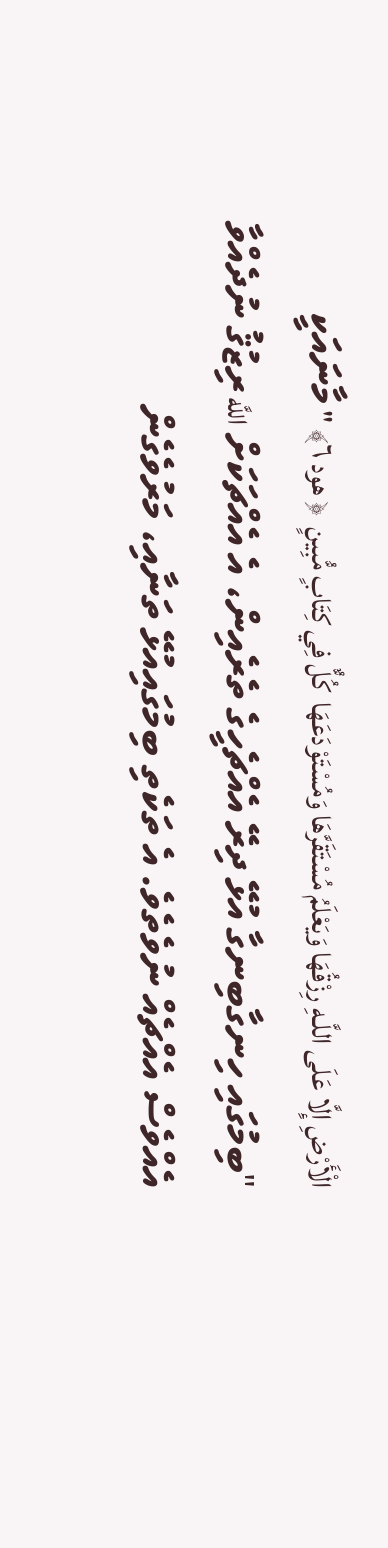الْأَرْضِ إِلَّا عَلَى اللَّـهِ رِزْقُهَا وَيَعْلَمُ مُسْتَقَرَّهَا وَمُسْتَوْدَعَهَا  كُلٌّ فِي كِتَابٍ مُّبِينٍ  ﴿ هود ٦﴾ " މާނައަކީ "ބިމުގައި ހިނގާބިނގާ އުޅޭ ދިރޭ އެއްޗެހީގެ ތެރެއިން، އެ އެއްޗަކަށް اللَّه ރިޒުޤު ނުދެއްވާ އެއްވެސް އެއްޗެއް ނުވެތެވެ. އެ ތަކެތި ބިމުގައިއުޅޭ ތަނާއި، މަރުވެގެން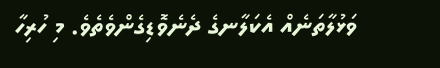ވަޅުލާތަނެއް އެކަލާނގެ ދެނެވޮޑިގެންވެތެވެ. މި ހުރިހާ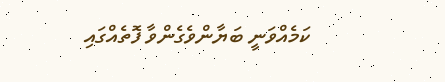ކަމެއްވަނީ ބަޔާންވެގެންވާ ފޮތެއްގައި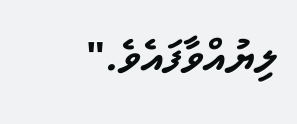ލިޔުއްވާފައެވެ."